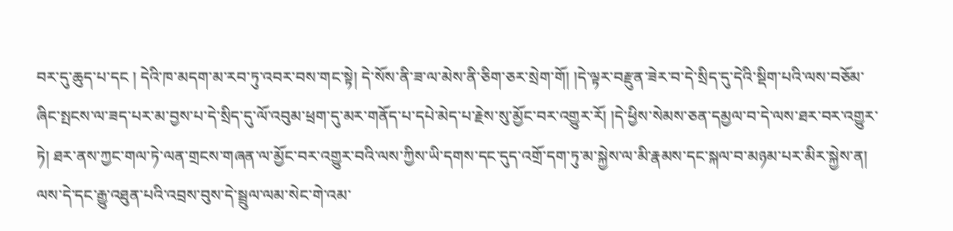བར་དུ་ཆུད་པ་དང ། དེའི་ཁ་མདག་མ་རབ་ཏུ་འབར་བས་གང་སྟེ། དེ་སོས་ནི་ཟ་ལ་མེས་ནི་ཅིག་ཅར་སྲེག་གོ། །དེ་ལྟར་བརྫུན་ཟེར་བ་དེ་སྲིད་དུ་དེའི་སྡིག་པའི་ལས་བཅོམ་ཞིང་སྤངས་ལ་ཟད་པར་མ་བྱས་པ་དེ་སྲིད་དུ་ལོ་འབུམ་ཕྲག་དུ་མར་གནོད་པ་དཔེ་མེད་པ་རྗེས་སུ་མྱོང་བར་འགྱུར་རོ། །དེ་ཕྱིས་སེམས་ཅན་དམྱལ་བ་དེ་ལས་ཐར་བར་འགྱུར་ཏེ། ཐར་ནས་ཀྱང་གལ་ཏེ་ལན་གྲངས་གཞན་ལ་མྱོང་བར་འགྱུར་བའི་ལས་ཀྱིས་ཡི་དགས་དང་དུད་འགྲོ་དག་ཏུ་མ་སྐྱེས་ལ་མི་རྣམས་དང་སྐལ་བ་མཉམ་པར་མིར་སྐྱེས་ན། ལས་དེ་དང་རྒྱུ་འཐུན་པའི་འབྲས་བུས་དེ་སྦྲུལ་ལམ་སེང་གེ་འམ་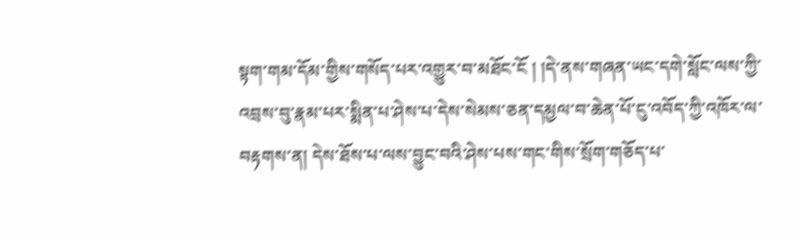སྟག་གམ་དོམ་གྱིས་གསོད་པར་འགྱུར་བ་མཐོང་ངོ ། །དེ་ནས་གཞན་ཡང་དགེ་སློང་ལས་ཀྱི་འབྲས་བུ་རྣམ་པར་སྨིན་པ་ཤེས་པ་དེས་སེམས་ཅན་དམྱལ་བ་ཆེན་པོ་ངུ་འབོད་ཀྱི་འཁོར་ལ་བརྟགས་ན། དེས་ཐོས་པ་ལས་བྱུང་བའི་ཤེས་པས་གང་གིས་སྲོག་གཅོད་པ་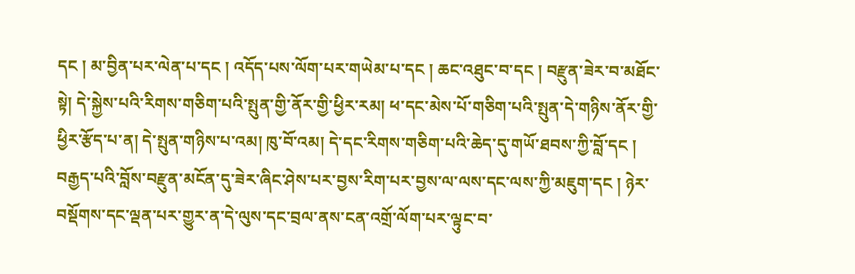དང ། མ་བྱིན་པར་ལེན་པ་དང ། འདོད་པས་ལོག་པར་གཡེམ་པ་དང ། ཆང་འཐུང་བ་དང ། བརྫུན་ཟེར་བ་མཐོང་སྟེ། དེ་སྐྱེས་པའི་རིགས་གཅིག་པའི་སྤུན་གྱི་ནོར་གྱི་ཕྱིར་རམ། ཕ་དང་མེས་པོ་གཅིག་པའི་སྤུན་དེ་གཉིས་ནོར་གྱི་ཕྱིར་རྩོད་པ་ན། དེ་སྤུན་གཉིས་པ་འམ། ཁུ་བོ་འམ། དེ་དང་རིགས་གཅིག་པའི་ཆེད་དུ་གཡོ་ཐབས་ཀྱི་བློ་དང ། བརྒྱད་པའི་བློས་བརྫུན་མངོན་དུ་ཟེར་ཞིང་ཤེས་པར་བྱས་རིག་པར་བྱས་ལ་ལས་དང་ལས་ཀྱི་མཇུག་དང ། ཉེར་བསྡོགས་དང་ལྡན་པར་གྱུར་ན་དེ་ལུས་དང་བྲལ་ནས་ངན་འགྲོ་ལོག་པར་ལྟུང་བ་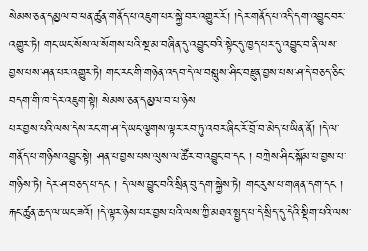སེམས་ཅན་དམྱལ་བ་ཕན་ཚུན་གནོད་པ་འཇུག་པར་སྐྱེ་བར་འགྱུར་རོ། །དེར་གནོད་པ་འདི་དག་འབྱུང་བར་འགྱུར་ཏེ། གང་ཡང་སོས་ལ་སོགས་པའི་སྔ་མ་བཞིན་དུ་འབྱུང་བའི་སྟེང་དུ་ཁྱད་པར་དུ་འབྱུང་བ་ནི་ལས་བྱས་པས་ཤན་པར་འགྱུར་ཏེ། གང་རང་གི་གཉེན་འདབ་དེ་ལ་བསླུས་ཤིང་བརྫུན་བྱས་པས་ཤ་དེ་བཅད་ཅིང་བདག་གི་ཁ་དེར་འཇུག་སྟེ། སེམས་ཅན་དམྱལ་བ་པ་ཉེས
པར་བྱས་པའི་ལས་དེས་རང་ག་ཤ་དེ་ཡང་ལྕགས་ལྟར་རབ་ཏུ་འབར་ཞིང་རོ་བྲོ་བ་མེད་པ་ཡིན་ནོ། །དེ་ལ་གནོད་པ་གཉིས་འབྱུང་སྟེ། ཤན་པ་བྱས་པས་ལུས་ལ་ཚོར་བ་འབྱུང་བ་དང ། བཀྲེས་ཤིང་སྐོམ་པ་བྱས་པ་གཉིས་ཏེ། དེར་ཤ་བཅད་པ་དང ། དེ་ལས་བྱུང་བའི་སྲིན་བུ་དག་སྐྱེས་ཏེ། གང་རུས་པ་གཞན་དག་དང ། རྐང་ཚུན་ཆད་ལ་ཡང་ཟའོ། །དེ་ལྟར་ཉེས་པར་བྱས་པའི་ལས་ཀྱི་མཐའ་སྤྱད་པ་དེ་སྲིད་དུ་དེའི་སྡིག་པའི་ལས་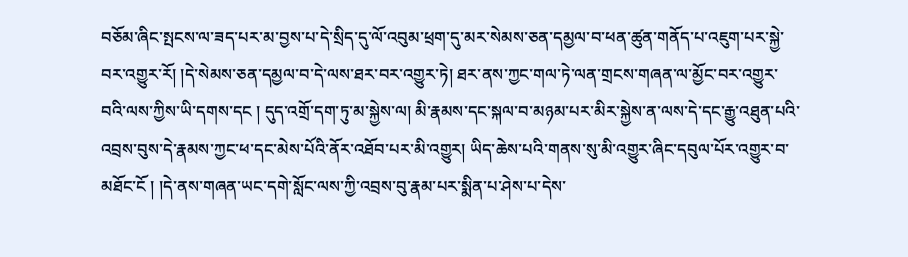བཅོམ་ཞིང་སྤངས་ལ་ཟད་པར་མ་བྱས་པ་དེ་སྲིད་དུ་ལོ་འབུམ་ཕྲག་དུ་མར་སེམས་ཅན་དམྱལ་བ་ཕན་ཚུན་གནོད་པ་འཇུག་པར་སྐྱེ་བར་འགྱུར་རོ། །དེ་སེམས་ཅན་དམྱལ་བ་དེ་ལས་ཐར་བར་འགྱུར་ཏེ། ཐར་ནས་ཀྱང་གལ་ཏེ་ལན་གྲངས་གཞན་ལ་མྱོང་བར་འགྱུར་བའི་ལས་ཀྱིས་ཡི་དགས་དང ། དུད་འགྲོ་དག་ཏུ་མ་སྐྱེས་ལ། མི་རྣམས་དང་སྐལ་བ་མཉམ་པར་མིར་སྐྱེས་ན་ལས་དེ་དང་རྒྱུ་འཐུན་པའི་འབྲས་བུས་དེ་རྣམས་ཀྱང་ཕ་དང་མེས་པོའི་ནོར་འཐོབ་པར་མི་འགྱུར། ཡིད་ཆེས་པའི་གནས་སུ་མི་འགྱུར་ཞིང་དབུལ་པོར་འགྱུར་བ་མཐོང་ངོ ། །དེ་ནས་གཞན་ཡང་དགེ་སློང་ལས་ཀྱི་འབྲས་བུ་རྣམ་པར་སྨིན་པ་ཤེས་པ་དེས་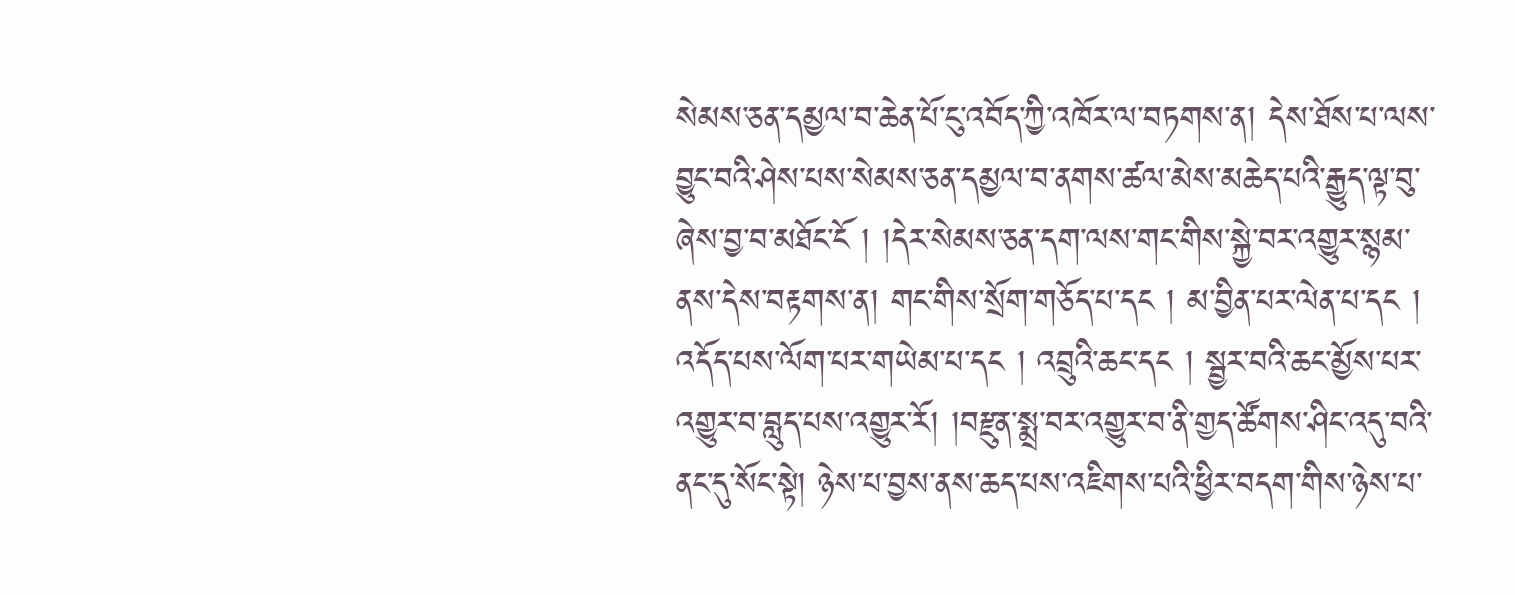སེམས་ཅན་དམྱལ་བ་ཆེན་པོ་ངུ་འབོད་ཀྱི་འཁོར་ལ་བཏགས་ན། དེས་ཐོས་པ་ལས་བྱུང་བའི་ཤེས་པས་སེམས་ཅན་དམྱལ་བ་ནགས་ཚལ་མེས་མཆེད་པའི་རྒྱུད་ལྟ་བུ་ཞེས་བྱ་བ་མཐོང་ངོ ། །དེར་སེམས་ཅན་དག་ལས་གང་གིས་སྐྱེ་བར་འགྱུར་སྙམ་ནས་དེས་བརྟགས་ན། གང་གིས་སྲོག་གཅོད་པ་དང ། མ་བྱིན་པར་ལེན་པ་དང ། འདོད་པས་ལོག་པར་གཡེམ་པ་དང ། འབྲུའི་ཆང་དང ། སྦྱར་བའི་ཆང་མྱོས་པར་འགྱུར་བ་བླུད་པས་འགྱུར་རོ། །བརྫུན་སྨྲ་བར་འགྱུར་བ་ནི་གྱད་ཚོགས་ཤིང་འདུ་བའི་ནང་དུ་སོང་སྟེ། ཉེས་པ་བྱས་ནས་ཆད་པས་འཇིགས་པའི་ཕྱིར་བདག་གིས་ཉེས་པ་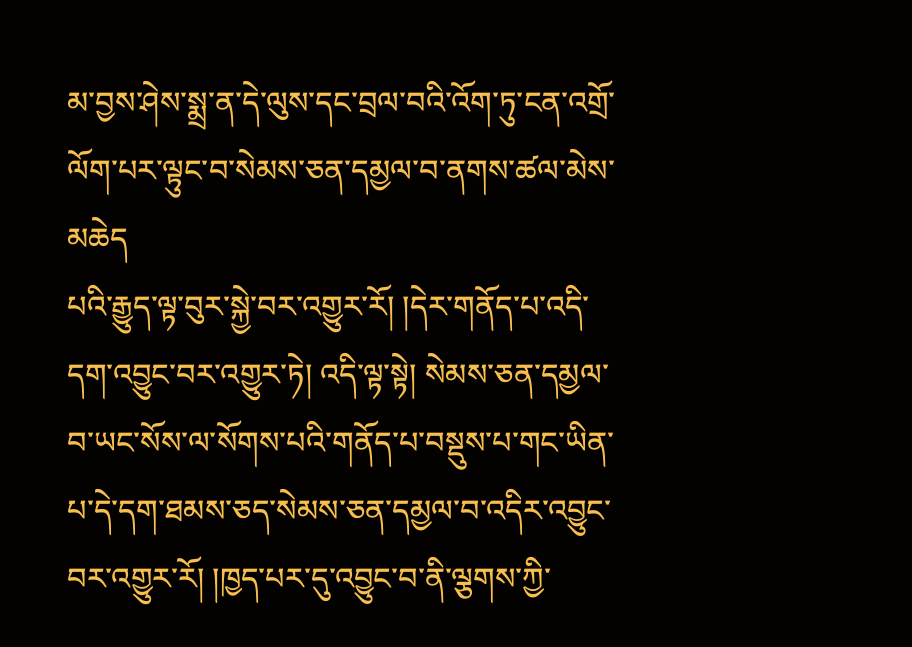མ་བྱས་ཤེས་སྨྲ་ན་དེ་ལུས་དང་བྲལ་བའི་འོག་ཏུ་ངན་འགྲོ་ལོག་པར་ལྟུང་བ་སེམས་ཅན་དམྱལ་བ་ནགས་ཚལ་མེས་མཆེད
པའི་རྒྱུད་ལྟ་བུར་སྐྱེ་བར་འགྱུར་རོ། །དེར་གནོད་པ་འདི་དག་འབྱུང་བར་འགྱུར་ཏེ། འདི་ལྟ་སྟེ། སེམས་ཅན་དམྱལ་བ་ཡང་སོས་ལ་སོགས་པའི་གནོད་པ་བསྡུས་པ་གང་ཡིན་པ་དེ་དག་ཐམས་ཅད་སེམས་ཅན་དམྱལ་བ་འདིར་འབྱུང་བར་འགྱུར་རོ། །ཁྱད་པར་དུ་འབྱུང་བ་ནི་ལྕགས་ཀྱི་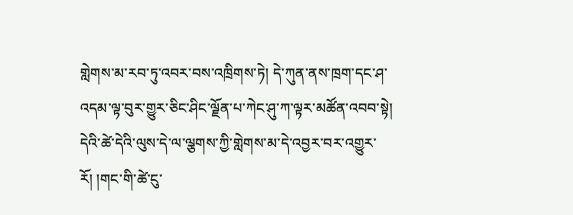གླེགས་མ་རབ་ཏུ་འབར་བས་འཁྲིགས་ཏེ། དེ་ཀུན་ནས་ཁྲག་དང་ཤ་འདམ་ལྟ་བུར་གྱུར་ཅིང་ཤིང་ལྗོན་པ་ཀེང་ཤུ་ཀ་ལྟར་མཚོན་འབབ་སྟེ། དེའི་ཚེ་དེའི་ལུས་དེ་ལ་ལྕགས་ཀྱི་གླེགས་མ་དེ་འབྱར་བར་འགྱུར་རོ། །གང་གི་ཚེ་ངུ་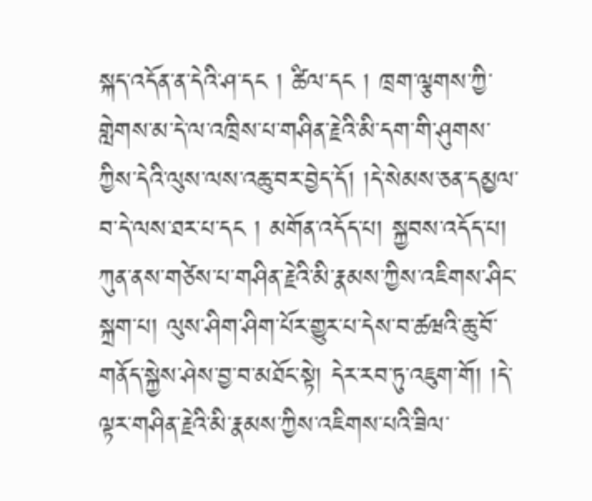སྐད་འདོན་ན་དེའི་ཤ་དང ། ཚིལ་དང ། ཁྲག་ལྕགས་ཀྱི་གླེགས་མ་དེ་ལ་འཁྲིས་པ་གཤིན་རྗེའི་མི་དག་གི་ཤུགས་ཀྱིས་དེའི་ལུས་ལས་འཆུ་བར་བྱེད་དོ། །དེ་སེམས་ཅན་དམྱལ་བ་དེ་ལས་ཐར་པ་དང ། མགོན་འདོད་པ། སྐྱབས་འདོད་པ། ཀུན་ནས་གཙེས་པ་གཤིན་རྗེའི་མི་རྣམས་ཀྱིས་འཇིགས་ཤིང་སྐྲག་པ། ལུས་ཤིག་ཤིག་པོར་གྱུར་པ་དེས་བ་ཚཝའི་ཆུ་བོ་གནོད་སྐྱེས་ཤེས་བྱ་བ་མཐོང་སྟེ། དེར་རབ་ཏུ་འཇུག་གོ། །དེ་ལྟར་གཤིན་རྗེའི་མི་རྣམས་ཀྱིས་འཇིགས་པའི་ཟིལ་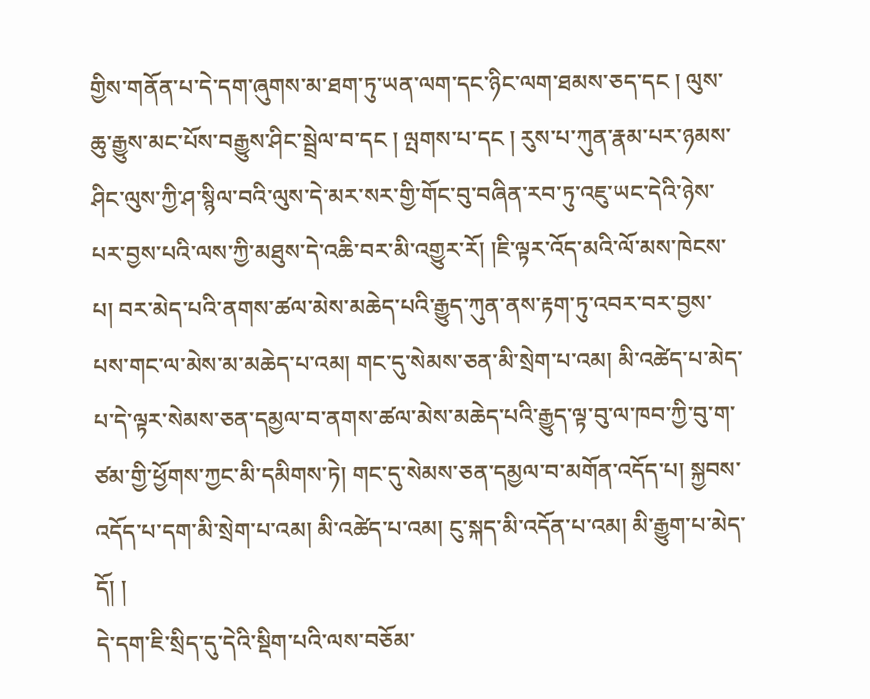གྱིས་གནོན་པ་དེ་དག་ཞུགས་མ་ཐག་ཏུ་ཡན་ལག་དང་ཉིང་ལག་ཐམས་ཅད་དང ། ལུས་ཆུ་རྒྱུས་མང་པོས་བརྒྱུས་ཤིང་སྦྲེལ་བ་དང ། ལྤགས་པ་དང ། རུས་པ་ཀུན་རྣམ་པར་ཉམས་ཤིང་ལུས་ཀྱི་ཤ་སྙིལ་བའི་ལུས་དེ་མར་སར་གྱི་གོང་བུ་བཞིན་རབ་ཏུ་འཇུ་ཡང་དེའི་ཉེས་པར་བྱས་པའི་ལས་ཀྱི་མཐུས་དེ་འཆི་བར་མི་འགྱུར་རོ། །ཇི་ལྟར་འོད་མའི་ལོ་མས་ཁེངས་པ། བར་མེད་པའི་ནགས་ཚལ་མེས་མཆེད་པའི་རྒྱུད་ཀུན་ནས་རྟག་ཏུ་འབར་བར་བྱས་པས་གང་ལ་མེས་མ་མཆེད་པ་འམ། གང་དུ་སེམས་ཅན་མི་སྲེག་པ་འམ། མི་འཚེད་པ་མེད་པ་དེ་ལྟར་སེམས་ཅན་དམྱལ་བ་ནགས་ཚལ་མེས་མཆེད་པའི་རྒྱུད་ལྟ་བུ་ལ་ཁབ་ཀྱི་བུ་ག་ཙམ་གྱི་ཕྱོགས་ཀྱང་མི་དམིགས་ཏེ། གང་དུ་སེམས་ཅན་དམྱལ་བ་མགོན་འདོད་པ། སྐྱབས་འདོད་པ་དག་མི་སྲེག་པ་འམ། མི་འཚེད་པ་འམ། ངུ་སྐད་མི་འདོན་པ་འམ། མི་རྒྱུག་པ་མེད་དོ། །
དེ་དག་ཇི་སྲིད་དུ་དེའི་སྡིག་པའི་ལས་བཅོམ་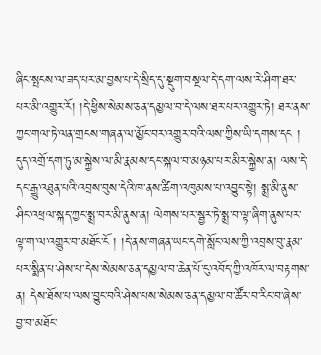ཞིང་སྤངས་ལ་ཟད་པར་མ་བྱས་པ་དེ་སྲིད་དུ་སྡུག་བསྔལ་དེ་དག་ལས་རེ་ཤིག་ཐར་པར་མི་འགྱུར་རོ། །དེ་ཕྱིས་སེམས་ཅན་དམྱལ་བ་དེ་ལས་ཐར་པར་འགྱུར་ཏེ། ཐར་ནས་ཀྱང་གལ་ཏེ་ལན་གྲངས་གཞན་ལ་མྱོང་བར་འགྱུར་བའི་ལས་ཀྱིས་ཡི་དགས་དང ། དུད་འགྲོ་དག་ཏུ་མ་སྐྱེས་ལ་མི་རྣམས་དང་སྐལ་བ་མཉམ་པར་མིར་སྐྱེས་ན། ལས་དེ་དང་རྒྱུ་འཐུན་པའི་འབྲས་བུས་དེའི་ཁ་ནས་ཚིག་འཁུམས་པ་འབྱུང་སྟེ། སྨྲ་མི་ནུས་ཤིང་འཕྲལ་སྐད་ཀྱང་སྨྲ་བར་མི་ནུས་ན། ལེགས་པར་སྦྱར་ཏེ་སྨྲ་བ་ལྟ་ཞིག་ནུས་པར་ལྟ་ག་ལ་འགྱུར་བ་མཐོང་ངོ ། །དེ་ནས་གཞན་ཡང་དགེ་སློང་ལས་ཀྱི་འབྲས་བུ་རྣམ་པར་སྨིན་པ་ཤེས་པ་དེས་སེམས་ཅན་དམྱལ་བ་ཆེན་པོ་ངུ་འབོད་ཀྱི་འཁོར་ལ་བརྟགས་ན། དེས་ཐོས་པ་ལས་བྱུང་བའི་ཤེས་པས་སེམས་ཅན་དམྱལ་བ་ཚོར་བ་རིང་བ་ཞེས་བྱ་བ་མཐོང་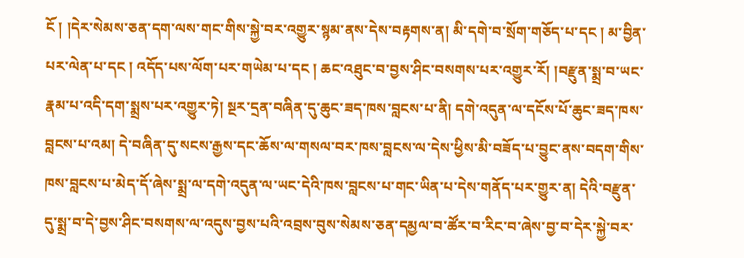ངོ ། །དེར་སེམས་ཅན་དག་ལས་གང་གིས་སྐྱེ་བར་འགྱུར་སྙམ་ནས་དེས་བརྟགས་ན། མི་དགེ་བ་སྲོག་གཅོད་པ་དང ། མ་བྱིན་པར་ལེན་པ་དང ། འདོད་པས་ལོག་པར་གཡེམ་པ་དང ། ཆང་འཐུང་བ་བྱས་ཤིང་བསགས་པར་འགྱུར་རོ། །བརྫུན་སྨྲ་བ་ཡང་རྣམ་པ་འདི་དག་སྨྲས་པར་འགྱུར་ཏེ། སྔར་དྲན་བཞིན་དུ་ཆུང་ཟད་ཁས་བླངས་པ་ནི། དགེ་འདུན་ལ་དངོས་པོ་ཆུང་ཟད་ཁས་བླངས་པ་འམ། དེ་བཞིན་དུ་སངས་རྒྱས་དང་ཆོས་ལ་གསལ་བར་ཁས་བླངས་ལ་དེས་ཕྱིས་མི་བཟོད་པ་བྱུང་ནས་བདག་གིས་ཁས་བླངས་པ་མེད་དོ་ཞེས་སྨྲ་ལ་དགེ་འདུན་ལ་ཡང་དེའི་ཁས་བླངས་པ་གང་ཡིན་པ་དེས་གནོད་པར་གྱུར་ན། དེའི་བརྫུན་དུ་སྨྲ་བ་དེ་བྱས་ཤིང་བསགས་ལ་འདུས་བྱས་པའི་འབྲས་བུས་སེམས་ཅན་དམྱལ་བ་ཚོར་བ་རིང་བ་ཞེས་བྱ་བ་དེར་སྐྱེ་བར་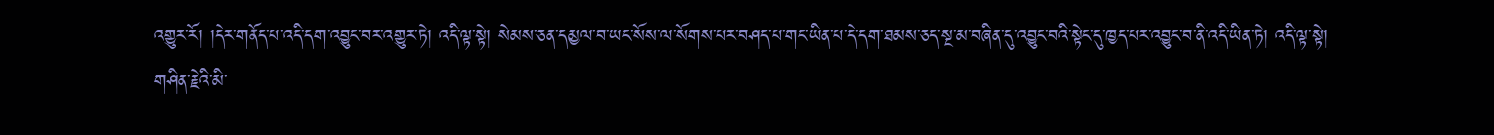འགྱུར་རོ། །དེར་གནོད་པ་འདི་དག་འབྱུང་བར་འགྱུར་ཏེ། འདི་ལྟ་སྟེ། སེམས་ཅན་དམྱལ་བ་ཡང་སོས་ལ་སོགས་པར་བཤད་པ་གང་ཡིན་པ་དེ་དག་ཐམས་ཅད་སྔ་མ་བཞིན་དུ་འབྱུང་བའི་སྟེང་དུ་ཁྱད་པར་འབྱུང་བ་ནི་འདི་ཡིན་ཏེ། འདི་ལྟ་སྟེ།
གཤིན་རྗེའི་མི་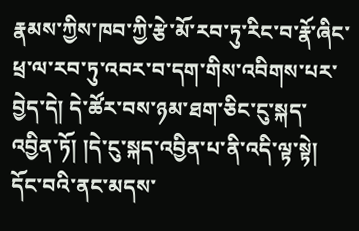རྣམས་ཀྱིས་ཁབ་ཀྱི་རྩེ་མོ་རབ་ཏུ་རིང་བ་རྣོ་ཞིང་ཕྲ་ལ་རབ་ཏུ་འབར་བ་དག་གིས་འབིགས་པར་བྱེད་དེ། དེ་ཚོར་བས་ཉམ་ཐག་ཅིང་ངུ་སྐད་འབྱིན་ཏོ། །དེ་ངུ་སྐད་འབྱིན་པ་ནི་འདི་ལྟ་སྟེ། དོང་བའི་ནང་མདས་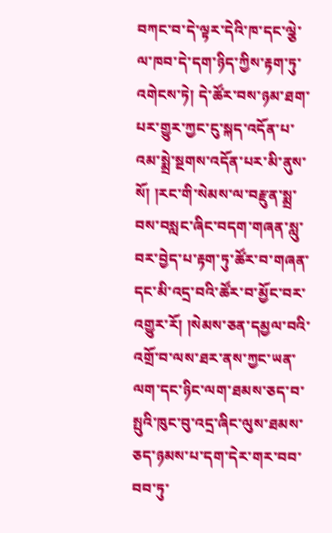བཀང་བ་དེ་ལྟར་དེའི་ཁ་དང་ལྕེ་ལ་ཁབ་དེ་དག་ཉིད་ཀྱིས་རྟག་ཏུ་འགེངས་ཏེ། དེ་ཚོར་བས་ཉམ་ཐག་པར་གྱུར་ཀྱང་ངུ་སྐད་འདོན་པ་འམ་སྨྲེ་སྔགས་འདོན་པར་མི་ནུས་སོ། །རང་གི་སེམས་ལ་བརྫུན་སྨྲ་བས་བསླང་ཞིང་བདག་གཞན་སླུ་བར་བྱེད་པ་རྟག་ཏུ་ཚོར་བ་གཞན་དང་མི་འདྲ་བའི་ཚོར་བ་མྱོང་བར་འགྱུར་རོ། །སེམས་ཅན་དམྱལ་བའི་འགྲོ་བ་ལས་ཐར་ནས་ཀྱང་ཡན་ལག་དང་ཉིང་ལག་ཐམས་ཅད་བ་སྤུའི་ཁུང་བུ་འདྲ་ཞིང་ལུས་ཐམས་ཅད་ཉམས་པ་དག་དེར་གར་བབ་བབ་ཏུ་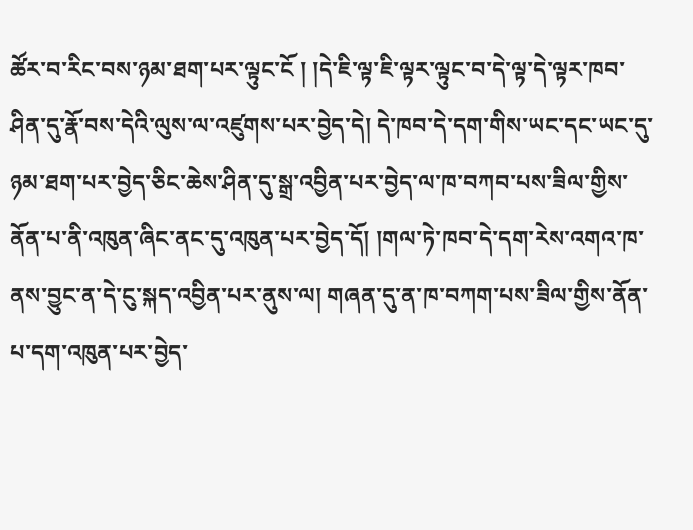ཚོར་བ་རིང་བས་ཉམ་ཐག་པར་ལྟུང་ངོ ། །དེ་ཇི་ལྟ་ཇི་ལྟར་ལྟུང་བ་དེ་ལྟ་དེ་ལྟར་ཁབ་ཤིན་དུ་རྣོ་བས་དེའི་ལུས་ལ་འཛུགས་པར་བྱེད་དེ། དེ་ཁབ་དེ་དག་གིས་ཡང་དང་ཡང་དུ་ཉམ་ཐག་པར་བྱེད་ཅིང་ཆེས་ཤིན་དུ་སྒྲ་འབྱིན་པར་བྱེད་ལ་ཁ་བཀབ་པས་ཟིལ་གྱིས་ནོན་པ་ནི་འཁུན་ཞིང་ནང་དུ་འཁུན་པར་བྱེད་དོ། །གལ་ཏེ་ཁབ་དེ་དག་རེས་འགའ་ཁ་ནས་བྱུང་ན་དེ་ངུ་སྐད་འབྱིན་པར་ནུས་ལ། གཞན་དུ་ན་ཁ་བཀག་པས་ཟིལ་གྱིས་ནོན་པ་དག་འཁུན་པར་བྱེད་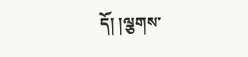དོ། །ལྕགས་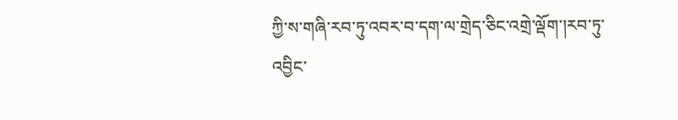ཀྱི་ས་གཞི་རབ་ཏུ་འབར་བ་དག་ལ་གྲེད་ཅིང་འགྲེ་ལྡོག་།རབ་ཏུ་འབྱིང་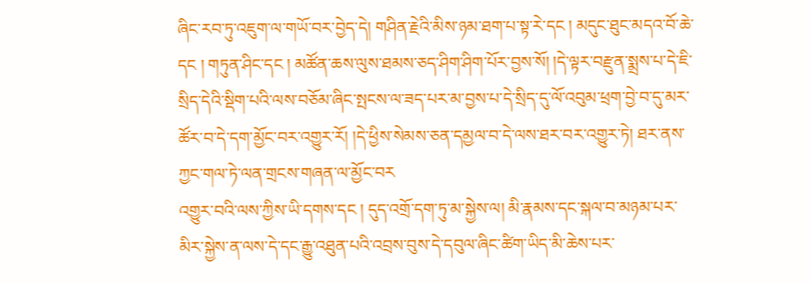ཞིང་རབ་ཏུ་འཇུག་ལ་གཡོ་བར་བྱེད་དེ། གཤིན་རྗེའི་མིས་ཉམ་ཐག་པ་སྟ་རེ་དང ། མདུང་ཐུང་མདའ་བོ་ཆེ་དང ། གཏུན་ཤིང་དང ། མཚོན་ཆས་ལུས་ཐམས་ཅད་ཤིག་ཤིག་པོར་བྱས་སོ། །དེ་ལྟར་བརྫུན་སྨྲས་པ་དེ་ཇི་སྲིད་དེའི་སྡིག་པའི་ལས་བཅོམ་ཞིང་སྤངས་ལ་ཟད་པར་མ་བྱས་པ་དེ་སྲིད་དུ་ལོ་འབུམ་ཕྲག་བྱེ་བ་དུ་མར་ཚོར་བ་དེ་དག་མྱོང་བར་འགྱུར་རོ། །དེ་ཕྱིས་སེམས་ཅན་དམྱལ་བ་དེ་ལས་ཐར་བར་འགྱུར་ཏེ། ཐར་ནས་ཀྱང་གལ་ཏེ་ལན་གྲངས་གཞན་ལ་མྱོང་བར
འགྱུར་བའི་ལས་ཀྱིས་ཡི་དགས་དང ། དུད་འགྲོ་དག་ཏུ་མ་སྐྱེས་ལ། མི་རྣམས་དང་སྐལ་བ་མཉམ་པར་མིར་སྐྱེས་ན་ལས་དེ་དང་རྒྱུ་འཐུན་པའི་འབྲས་བུས་དེ་དབུལ་ཞིང་ཚིག་ཡིད་མི་ཆེས་པར་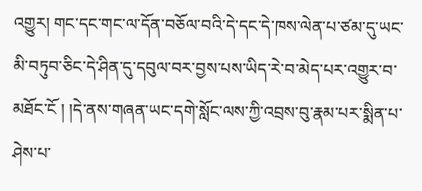འགྱུར། གང་དང་གང་ལ་དོན་བཅོལ་བའི་དེ་དང་དེ་ཁས་ལེན་པ་ཙམ་དུ་ཡང་མི་བཏུབ་ཅིང་དེ་ཤིན་དུ་དབུལ་བར་བྱས་པས་ཡིད་རེ་བ་མེད་པར་འགྱུར་བ་མཐོང་ངོ ། །དེ་ནས་གཞན་ཡང་དགེ་སློང་ལས་ཀྱི་འབྲས་བུ་རྣམ་པར་སྨིན་པ་ཤེས་པ་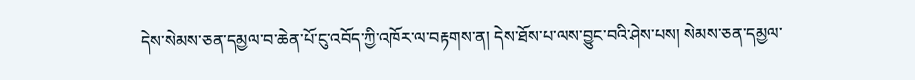དེས་སེམས་ཅན་དམྱལ་བ་ཆེན་པོ་ངུ་འབོད་ཀྱི་འཁོར་ལ་བརྟགས་ན། དེས་ཐོས་པ་ལས་བྱུང་བའི་ཤེས་པས། སེམས་ཅན་དམྱལ་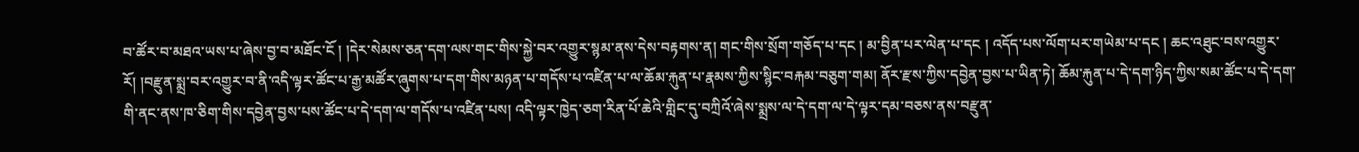བ་ཚོར་བ་མཐའ་ཡས་པ་ཞེས་བྱ་བ་མཐོང་ངོ ། །དེར་སེམས་ཅན་དག་ལས་གང་གིས་སྐྱེ་བར་འགྱུར་སྙམ་ནས་དེས་བརྟགས་ན། གང་གིས་སྲོག་གཅོད་པ་དང ། མ་བྱིན་པར་ལེན་པ་དང ། འདོད་པས་ལོག་པར་གཡེམ་པ་དང ། ཆང་འཐུང་བས་འགྱུར་རོ། །བརྫུན་སྨྲ་བར་འགྱུར་བ་ནི་འདི་ལྟར་ཚོང་པ་རྒྱ་མཚོར་ཞུགས་པ་དག་གིས་མཉན་པ་གདོས་པ་འཛིན་པ་ལ་ཆོམ་རྐུན་པ་རྣམས་ཀྱིས་སྙིང་བརྐམ་བཅུག་གམ། ནོར་རྫས་ཀྱིས་དབྱེན་བྱས་པ་ཡིན་ཏེ། ཆོམ་རྐུན་པ་དེ་དག་ཉིད་ཀྱིས་སམ་ཚོང་པ་དེ་དག་གི་ནང་ནས་ཁ་ཅིག་གིས་དབྱེན་བྱས་པས་ཚོང་པ་དེ་དག་ལ་གདོས་པ་འཛིན་པས། འདི་ལྟར་ཁྱེད་ཅག་རིན་པོ་ཆེའི་གླིང་དུ་བཀྲིའོ་ཞེས་སྨྲས་ལ་དེ་དག་ལ་དེ་ལྟར་དམ་བཅས་ནས་བརྫུན་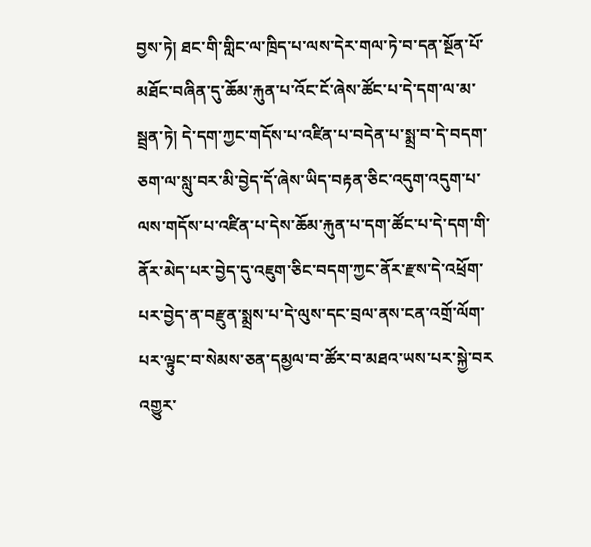བྱས་ཏེ། ཐང་གི་གླིང་ལ་ཁྲིད་པ་ལས་དེར་གལ་ཏེ་བ་དན་སྔོན་པོ་མཐོང་བཞིན་དུ་ཆོམ་རྐུན་པ་འོང་ངོ་ཞེས་ཚོང་པ་དེ་དག་ལ་མ་སྦྲན་ཏེ། དེ་དག་ཀྱང་གདོས་པ་འཛིན་པ་བདེན་པ་སྨྲ་བ་དེ་བདག་ཅག་ལ་སླུ་བར་མི་བྱེད་དོ་ཞེས་ཡིད་བརྟན་ཅིང་འདུག་འདུག་པ་ལས་གདོས་པ་འཛིན་པ་དེས་ཆོམ་རྐུན་པ་དག་ཚོང་པ་དེ་དག་གི་ནོར་མེད་པར་བྱེད་དུ་འཇུག་ཅིང་བདག་ཀྱང་ནོར་རྫས་དེ་འཕྲོག་པར་བྱེད་ན་བརྫུན་སྨྲས་པ་དེ་ལུས་དང་བྲལ་ནས་ངན་འགྲོ་ལོག་པར་ལྟུང་བ་སེམས་ཅན་དམྱལ་བ་ཚོར་བ་མཐའ་ཡས་པར་སྐྱེ་བར
འགྱུར་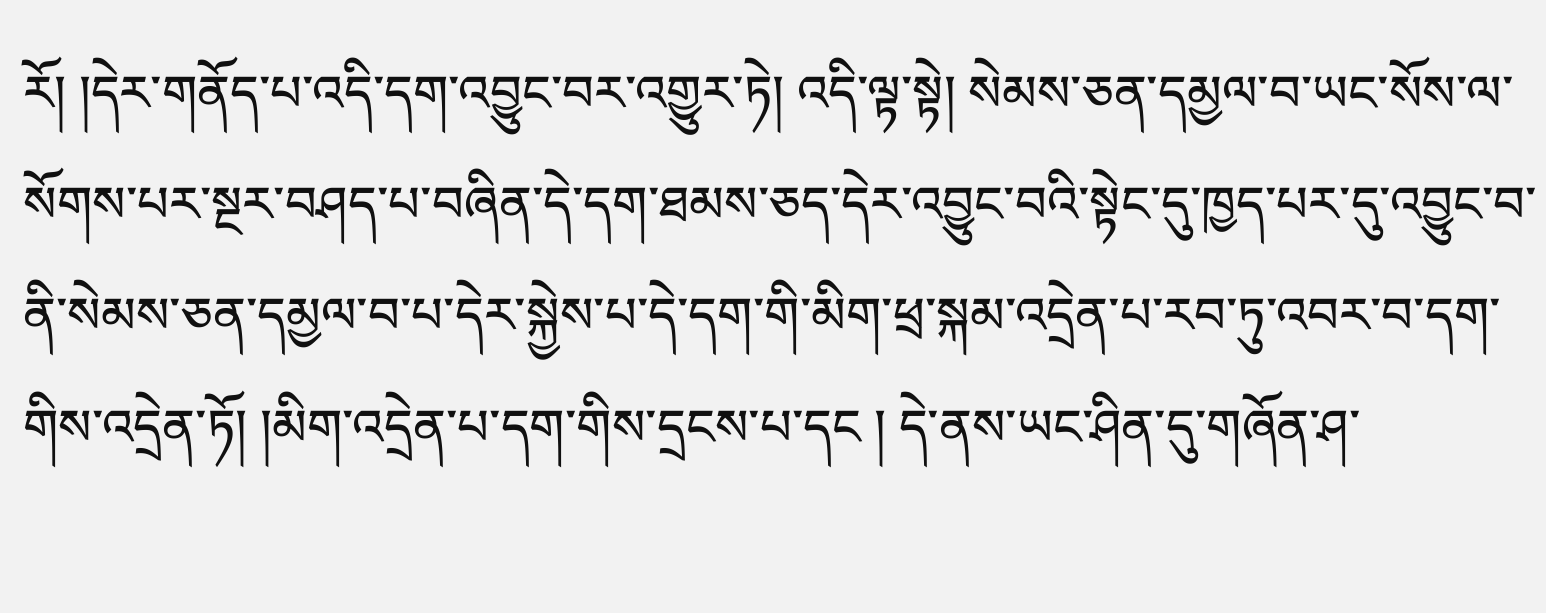རོ། །དེར་གནོད་པ་འདི་དག་འབྱུང་བར་འགྱུར་ཏེ། འདི་ལྟ་སྟེ། སེམས་ཅན་དམྱལ་བ་ཡང་སོས་ལ་སོགས་པར་སྔར་བཤད་པ་བཞིན་དེ་དག་ཐམས་ཅད་དེར་འབྱུང་བའི་སྟེང་དུ་ཁྱད་པར་དུ་འབྱུང་བ་ནི་སེམས་ཅན་དམྱལ་བ་པ་དེར་སྐྱེས་པ་དེ་དག་གི་མིག་ཕྲ་སྐམ་འདྲེན་པ་རབ་ཏུ་འབར་བ་དག་གིས་འདྲེན་ཏོ། །མིག་འདྲེན་པ་དག་གིས་དྲངས་པ་དང ། དེ་ནས་ཡང་ཤིན་དུ་གཞོན་ཤ་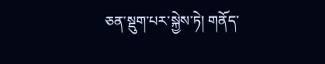ཅན་སྡུག་པར་སྐྱེས་ཏེ། གནོད་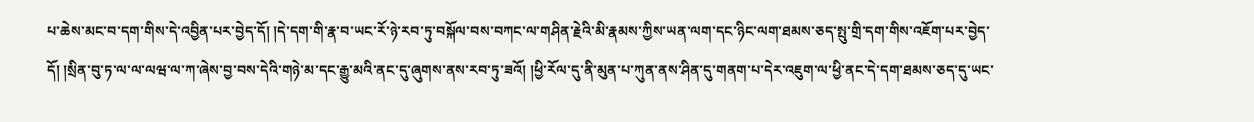པ་ཆེས་མང་བ་དག་གིས་དེ་འབྱིན་པར་བྱེད་དོ། །དེ་དག་གི་རྣ་བ་ཡང་རོ་ཉེ་རབ་ཏུ་བསྐོལ་བས་བཀང་ལ་གཤིན་རྗེའི་མི་རྣམས་ཀྱིས་ཡན་ལག་དང་ཉིང་ལག་ཐམས་ཅད་སྤུ་གྲི་དག་གིས་འཇོག་པར་བྱེད་དོ། །སྲིན་བུ་ཏ་ལ་ལ་ལཝ་ལ་ཀ་ཞེས་བྱ་བས་དེའི་གཉེ་མ་དང་རྒྱུ་མའི་ནང་དུ་ཞུགས་ནས་རབ་ཏུ་ཟའོ། །ཕྱི་རོལ་དུ་ནི་མུན་པ་ཀུན་ནས་ཤིན་དུ་གནག་པ་དེར་འཇུག་ལ་ཕྱི་ནང་དེ་དག་ཐམས་ཅད་དུ་ཡང་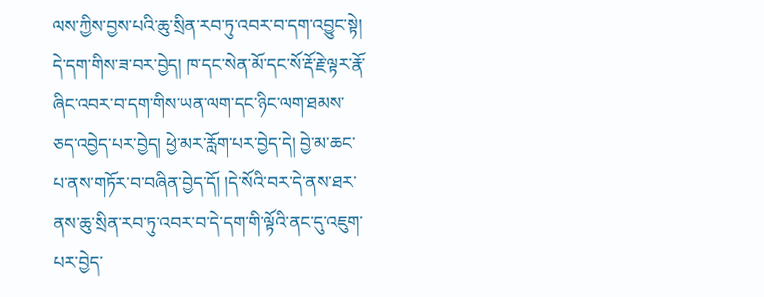ལས་ཀྱིས་བྱས་པའི་ཆུ་སྲིན་རབ་ཏུ་འབར་བ་དག་འབྱུང་སྟེ། དེ་དག་གིས་ཟ་བར་བྱེད། ཁ་དང་སེན་མོ་དང་སོ་རྡོ་རྗེ་ལྟར་རྣོ་ཞིང་འབར་བ་དག་གིས་ཡན་ལག་དང་ཉིང་ལག་ཐམས་ཅད་འབྱེད་པར་བྱེད། ཕྱེ་མར་རློག་པར་བྱེད་དེ། བྱེ་མ་ཆང་པ་ནས་གཏོར་བ་བཞིན་བྱེད་དོ། །དེ་སོའི་བར་དེ་ནས་ཐར་ནས་ཆུ་སྲིན་རབ་ཏུ་འབར་བ་དེ་དག་གི་ལྟོའི་ནང་དུ་འཇུག་པར་བྱེད་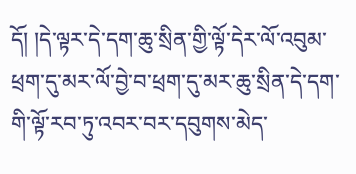དོ། །དེ་ལྟར་དེ་དག་ཆུ་སྲིན་གྱི་ལྟོ་དེར་ལོ་འབུམ་ཕྲག་དུ་མར་ལོ་བྱེ་བ་ཕྲག་དུ་མར་ཆུ་སྲིན་དེ་དག་གི་ལྟོ་རབ་ཏུ་འབར་བར་དབུགས་མེད་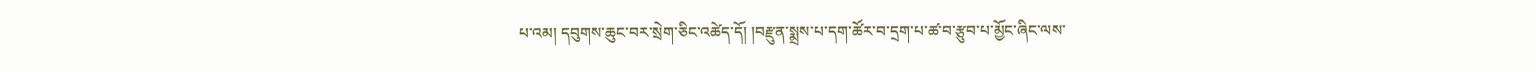པ་འམ། དབུགས་ཆུང་བར་སྲེག་ཅིང་འཚེད་དོ། །བརྫུན་སྨྲས་པ་དག་ཚོར་བ་དྲག་པ་ཚ་བ་རྩུབ་པ་མྱོང་ཞིང་ལས་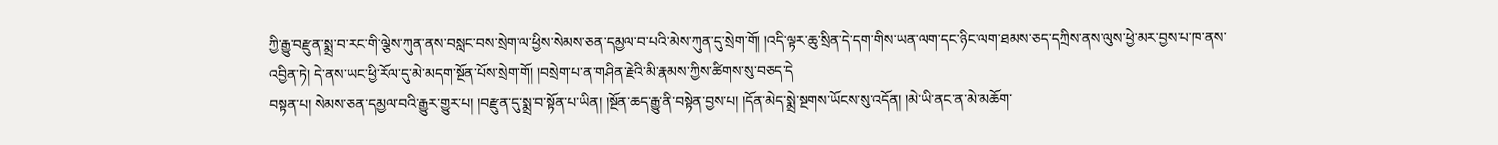ཀྱི་རྒྱུ་བརྫུན་སྨྲ་བ་རང་གི་ལྕེས་ཀུན་ནས་བསླང་བས་སྲེག་ལ་ཕྱིས་སེམས་ཅན་དམྱལ་བ་པའི་མེས་ཀུན་དུ་སྲེག་གོ། །འདི་ལྟར་ཆུ་སྲིན་དེ་དག་གིས་ཡན་ལག་དང་ཉིང་ལག་ཐམས་ཅད་དཀྲིས་ནས་ལུས་ཕྱེ་མར་བྱས་པ་ཁ་ནས་འབྱིན་ཏེ། དེ་ནས་ཡང་ཕྱི་རོལ་དུ་མེ་མདག་སྔོན་པོས་སྲེག་གོ། །བསྲེག་པ་ན་གཤིན་རྗེའི་མི་རྣམས་ཀྱིས་ཚིགས་སུ་བཅད་དེ
བསྟན་པ། སེམས་ཅན་དམྱལ་བའི་རྒྱུར་གྱུར་པ། །བརྫུན་དུ་སྨྲ་བ་སྟོན་པ་ཡིན། །སྔོན་ཆད་རྒྱུ་ནི་བསྟེན་བྱས་པ། །དོན་མེད་སྨྲེ་སྔགས་ཡོངས་སུ་འདོན། །མེ་ཡི་ནང་ན་མེ་མཆོག་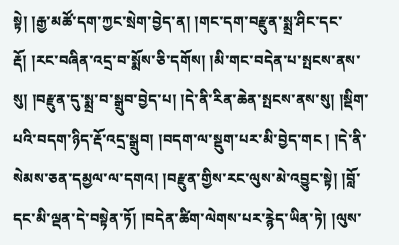སྟེ། །རྒྱ་མཚོ་དག་ཀྱང་སྲེག་བྱེད་ན། །གང་དག་བརྫུན་སྨྲ་ཤིང་དང་རྡོ། །རང་བཞིན་འདྲ་བ་སྨོས་ཅི་དགོས། །མི་གང་བདེན་པ་སྤངས་ནས་སུ། །བརྫུན་དུ་སྨྲ་བ་སྒྲུབ་བྱེད་པ། །དེ་ནི་རིན་ཆེན་སྤངས་ནས་སུ། །སྡིག་པའི་བདག་ཉིད་རྡོ་འདྲ་སྒྲུབ། །བདག་ལ་སྡུག་པར་མི་བྱེད་གང ། །དེ་ནི་སེམས་ཅན་དམྱལ་ལ་དགའ། །བརྫུན་གྱིས་རང་ལུས་མེ་འབྱུང་སྟེ། །བློ་དང་མི་ལྡན་དེ་བསྟེན་ཏོ། །བདེན་ཚིག་ལེགས་པར་རྙེད་ཡིན་ཏེ། །ལུས་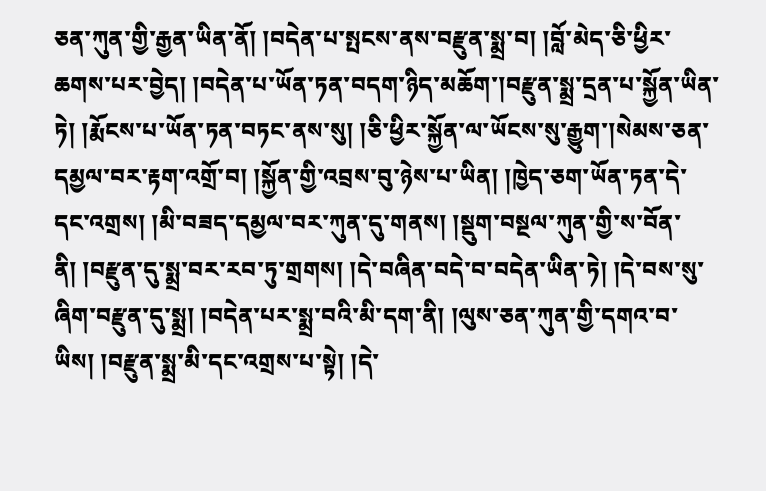ཅན་ཀུན་གྱི་རྒྱན་ཡིན་ནོ། །བདེན་པ་སྤངས་ནས་བརྫུན་སྨྲ་བ། །བློ་མེད་ཅི་ཕྱིར་ཆགས་པར་བྱེད། །བདེན་པ་ཡོན་ཏན་བདག་ཉིད་མཆོག་།བརྫུན་སྨྲ་དྲན་པ་སྐྱོན་ཡིན་ཏེ། །རྨོངས་པ་ཡོན་ཏན་བཏང་ནས་སུ། །ཅི་ཕྱིར་སྐྱོན་ལ་ཡོངས་སུ་རྒྱུག་།སེམས་ཅན་དམྱལ་བར་རྟག་འགྲོ་བ། །སྐྱོན་གྱི་འབྲས་བུ་ཉེས་པ་ཡིན། །ཁྱེད་ཅག་ཡོན་ཏན་དེ་དང་འགྲས། །མི་བཟད་དམྱལ་བར་ཀུན་དུ་གནས། །སྡུག་བསྔལ་ཀུན་གྱི་ས་བོན་ནི། །བརྫུན་དུ་སྨྲ་བར་རབ་ཏུ་གྲགས། །དེ་བཞིན་བདེ་བ་བདེན་ཡིན་ཏེ། །དེ་བས་སུ་ཞིག་བརྫུན་དུ་སྨྲ། །བདེན་པར་སྨྲ་བའི་མི་དག་ནི། །ལུས་ཅན་ཀུན་གྱི་དགའ་བ་ཡིས། །བརྫུན་སྨྲ་མི་དང་འགྲས་པ་སྟེ། །དེ་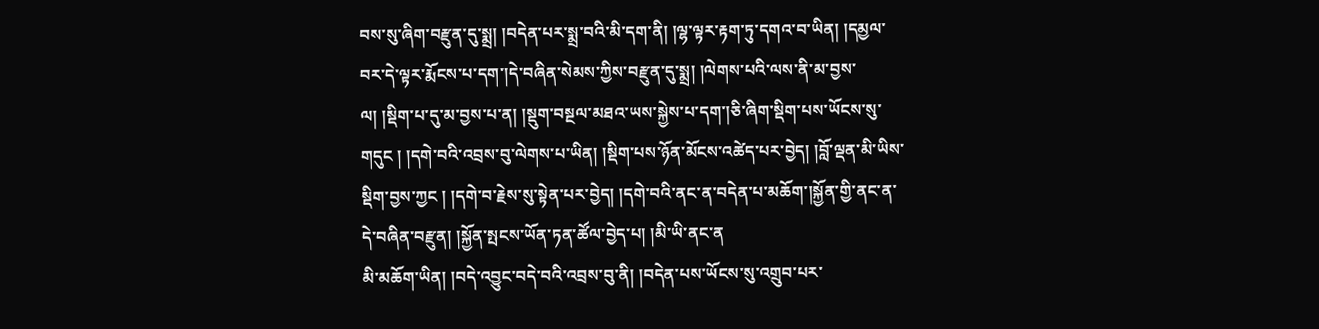བས་སུ་ཞིག་བརྫུན་དུ་སྨྲ། །བདེན་པར་སྨྲ་བའི་མི་དག་ནི། །ལྷ་ལྟར་རྟག་ཏུ་དགའ་བ་ཡིན། །དམྱལ་བར་དེ་ལྟར་རྨོངས་པ་དག་།དེ་བཞིན་སེམས་ཀྱིས་བརྫུན་དུ་སྨྲ། །ལེགས་པའི་ལས་ནི་མ་བྱས་ལ། །སྡིག་པ་དུ་མ་བྱས་པ་ན། །སྡུག་བསྔལ་མཐའ་ཡས་སྐྱེས་པ་དག་།ཅི་ཞིག་སྡིག་པས་ཡོངས་སུ་གདུང ། །དགེ་བའི་འབྲས་བུ་ལེགས་པ་ཡིན། །སྡིག་པས་ཉོན་མོངས་འཚེད་པར་བྱེད། །བློ་ལྡན་མི་ཡིས་སྡིག་བྱས་ཀྱང ། །དགེ་བ་རྗེས་སུ་སྟེན་པར་བྱེད། །དགེ་བའི་ནང་ན་བདེན་པ་མཆོག་།སྐྱོན་གྱི་ནང་ན་དེ་བཞིན་བརྫུན། །སྐྱོན་སྤངས་ཡོན་ཏན་ཚོལ་བྱེད་པ། །མི་ཡི་ནང་ན
མི་མཆོག་ཡིན། །བདེ་འབྱུང་བདེ་བའི་འབྲས་བུ་ནི། །བདེན་པས་ཡོངས་སུ་འགྲུབ་པར་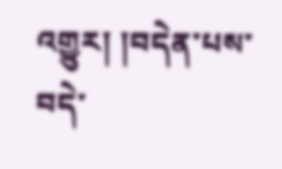འགྱུར། །བདེན་པས་བདེ་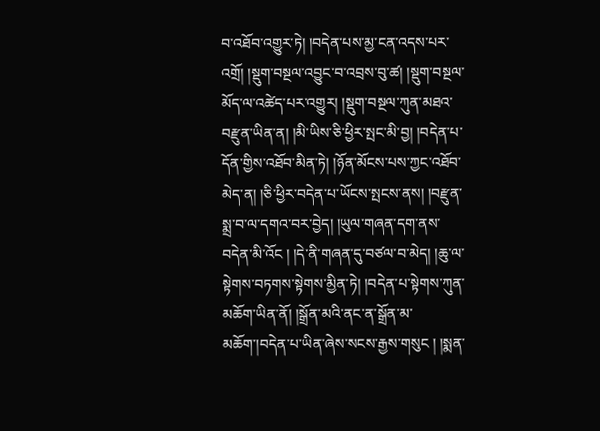བ་འཐོབ་འགྱུར་ཏེ། །བདེན་པས་མྱ་ངན་འདས་པར་འགྲོ། །སྡུག་བསྔལ་འབྱུང་བ་འབྲས་བུ་ཚ། །སྡུག་བསྔལ་མོད་ལ་འཚེད་པར་འགྱུར། །སྡུག་བསྔལ་ཀུན་མཐའ་བརྫུན་ཡིན་ན། །མི་ཡིས་ཅི་ཕྱིར་སྤང་མི་བྱ། །བདེན་པ་དོན་གྱིས་འཐོབ་མིན་ཏེ། །ཉོན་མོངས་པས་ཀྱང་འཐོབ་མེད་ན། །ཅི་ཕྱིར་བདེན་པ་ཡོངས་སྤངས་ནས། །བརྫུན་སྨྲ་བ་ལ་དགའ་བར་བྱེད། །ཡུལ་གཞན་དག་ནས་བདེན་མི་འོང ། །དེ་ནི་གཞན་དུ་བཙལ་བ་མེད། །ཆུ་ལ་སྟེགས་བཏགས་སྟེགས་མྱིན་ཏེ། །བདེན་པ་སྟེགས་ཀུན་མཆོག་ཡིན་ནོ། །སྒྲོན་མའི་ནང་ན་སྒྲོན་མ་མཆོག་།བདེན་པ་ཡིན་ཞེས་སངས་རྒྱས་གསུང ། །སྨན་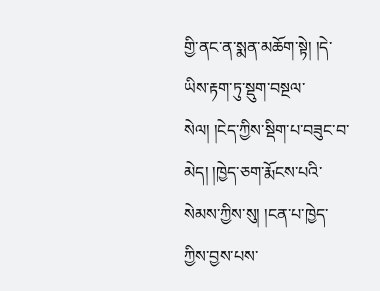གྱི་ནང་ན་སྨན་མཆོག་སྟེ། །དེ་ཡིས་རྟག་ཏུ་སྡུག་བསྔལ་སེལ། །ངེད་ཀྱིས་སྡིག་པ་བཟུང་བ་མེད། །ཁྱེད་ཅག་རྨོངས་པའི་སེམས་ཀྱིས་སུ། །ངན་པ་ཁྱེད་ཀྱིས་བྱས་པས་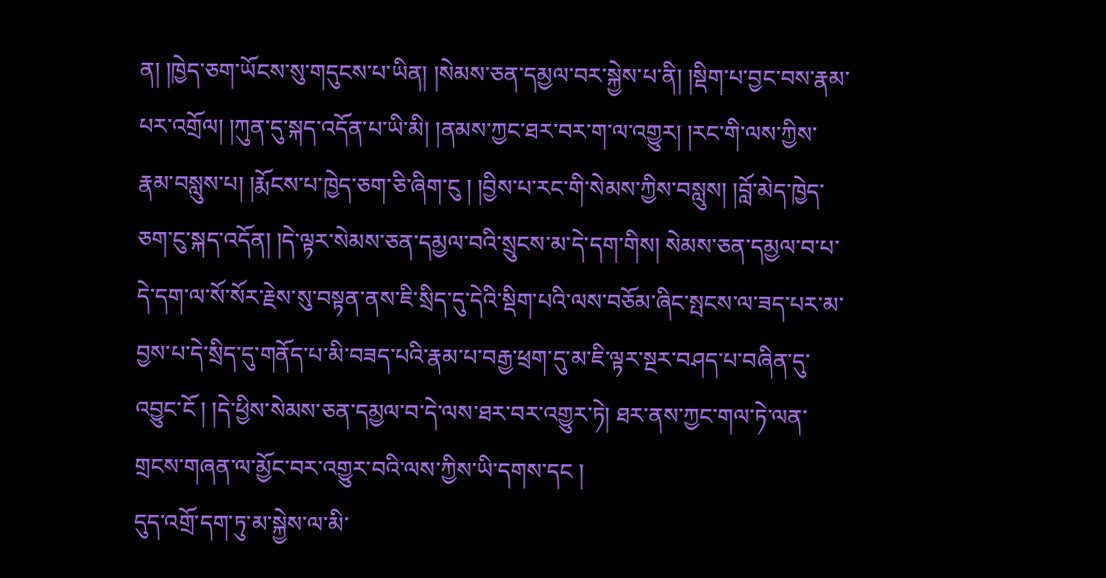ན། །ཁྱེད་ཅག་ཡོངས་སུ་གདུངས་པ་ཡིན། །སེམས་ཅན་དམྱལ་བར་སྐྱེས་པ་ནི། །སྡིག་པ་བྱང་བས་རྣམ་པར་འགྲོལ། །ཀུན་དུ་སྐད་འདོན་པ་ཡི་མི། །ནམས་ཀྱང་ཐར་བར་ག་ལ་འགྱུར། །རང་གི་ལས་ཀྱིས་རྣམ་བསླུས་པ། །རྨོངས་པ་ཁྱེད་ཅག་ཅི་ཞིག་ངུ ། །བྱིས་པ་རང་གི་སེམས་ཀྱིས་བསླུས། །བློ་མེད་ཁྱེད་ཅག་ངུ་སྐད་འདོན། །དེ་ལྟར་སེམས་ཅན་དམྱལ་བའི་སྲུངས་མ་དེ་དག་གིས། སེམས་ཅན་དམྱལ་བ་པ་དེ་དག་ལ་སོ་སོར་རྗེས་སུ་བསྟན་ནས་ཇི་སྲིད་དུ་དེའི་སྡིག་པའི་ལས་བཅོམ་ཞིང་སྤངས་ལ་ཟད་པར་མ་བྱས་པ་དེ་སྲིད་དུ་གནོད་པ་མི་བཟད་པའི་རྣམ་པ་བརྒྱ་ཕྲག་དུ་མ་ཇི་ལྟར་སྔར་བཤད་པ་བཞིན་དུ་འབྱུང་ངོ ། །དེ་ཕྱིས་སེམས་ཅན་དམྱལ་བ་དེ་ལས་ཐར་བར་འགྱུར་ཏེ། ཐར་ནས་ཀྱང་གལ་ཏེ་ལན་གྲངས་གཞན་ལ་མྱོང་བར་འགྱུར་བའི་ལས་ཀྱིས་ཡི་དགས་དང །
དུད་འགྲོ་དག་ཏུ་མ་སྐྱེས་ལ་མི་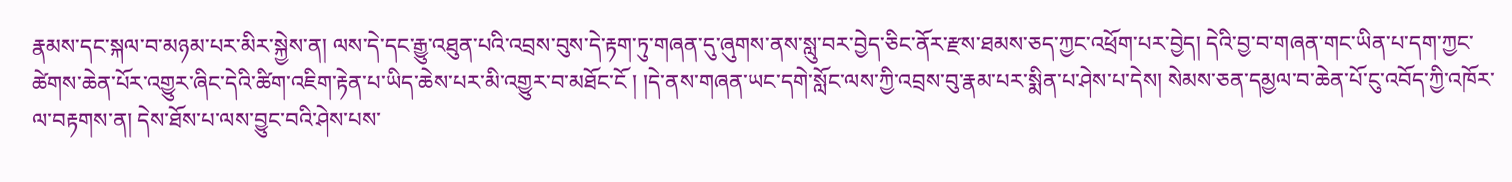རྣམས་དང་སྐལ་བ་མཉམ་པར་མིར་སྐྱེས་ན། ལས་དེ་དང་རྒྱུ་འཐུན་པའི་འབྲས་བུས་དེ་རྟག་ཏུ་གཞན་དུ་ཞུགས་ནས་སླུ་བར་བྱེད་ཅིང་ནོར་རྫས་ཐམས་ཅད་ཀྱང་འཕྲོག་པར་བྱེད། དེའི་བྱ་བ་གཞན་གང་ཡིན་པ་དག་ཀྱང་ཚེགས་ཆེན་པོར་འགྱུར་ཞིང་དེའི་ཚིག་འཇིག་རྟེན་པ་ཡིད་ཆེས་པར་མི་འགྱུར་བ་མཐོང་ངོ ། །དེ་ནས་གཞན་ཡང་དགེ་སློང་ལས་ཀྱི་འབྲས་བུ་རྣམ་པར་སྨིན་པ་ཤེས་པ་དེས། སེམས་ཅན་དམྱལ་བ་ཆེན་པོ་ངུ་འབོད་ཀྱི་འཁོར་ལ་བརྟགས་ན། དེས་ཐོས་པ་ལས་བྱུང་བའི་ཤེས་པས་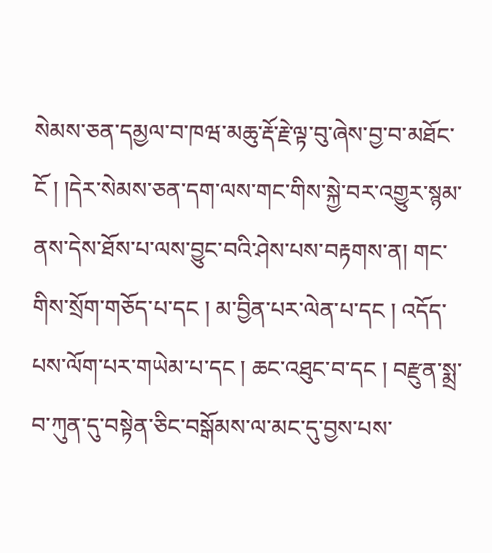སེམས་ཅན་དམྱལ་བ་ཁཝ་མཆུ་རྡོ་རྗེ་ལྟ་བུ་ཞེས་བྱ་བ་མཐོང་ངོ ། །དེར་སེམས་ཅན་དག་ལས་གང་གིས་སྐྱེ་བར་འགྱུར་སྙམ་ནས་དེས་ཐོས་པ་ལས་བྱུང་བའི་ཤེས་པས་བརྟགས་ན། གང་གིས་སྲོག་གཅོད་པ་དང ། མ་བྱིན་པར་ལེན་པ་དང ། འདོད་པས་ལོག་པར་གཡེམ་པ་དང ། ཆང་འཐུང་བ་དང ། བརྫུན་སྨྲ་བ་ཀུན་དུ་བསྟེན་ཅིང་བསྒོམས་ལ་མང་དུ་བྱས་པས་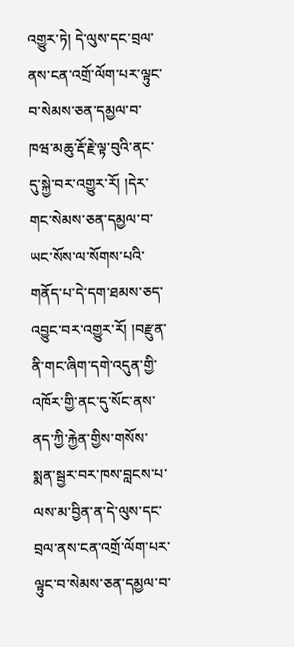འགྱུར་ཏེ། དེ་ལུས་དང་བྲལ་ནས་ངན་འགྲོ་ལོག་པར་ལྟུང་བ་སེམས་ཅན་དམྱལ་བ་ཁཝ་མཆུ་རྡོ་རྗེ་ལྟ་བུའི་ནང་དུ་སྐྱེ་བར་འགྱུར་རོ། །དེར་གང་སེམས་ཅན་དམྱལ་བ་ཡང་སོས་ལ་སོགས་པའི་གནོད་པ་དེ་དག་ཐམས་ཅད་འབྱུང་བར་འགྱུར་རོ། །བརྫུན་ནི་གང་ཞིག་དགེ་འདུན་གྱི་འཁོར་གྱི་ནང་དུ་སོང་ནས་ནད་ཀྱི་རྐྱེན་གྱིས་གསོས་སྨན་སྦྱར་བར་ཁས་བླངས་པ་ལས་མ་བྱིན་ན་དེ་ལུས་དང་བྲལ་ནས་ངན་འགྲོ་ལོག་པར་ལྟུང་བ་སེམས་ཅན་དམྱལ་བ་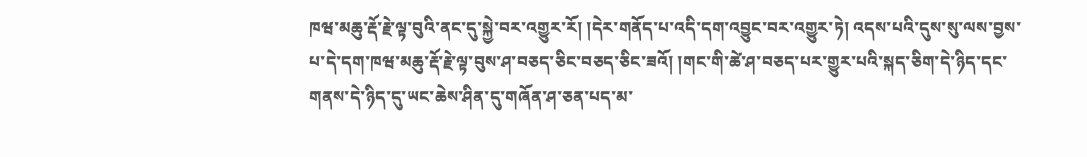ཁཝ་མཆུ་རྡོ་རྗེ་ལྟ་བུའི་ནང་དུ་སྐྱེ་བར་འགྱུར་རོ། །དེར་གནོད་པ་འདི་དག་འབྱུང་བར་འགྱུར་ཏེ། འདས་པའི་དུས་སུ་ལས་བྱས་པ་དེ་དག་ཁཝ་མཆུ་རྡོ་རྗེ་ལྟ་བུས་ཤ་བཅད་ཅིང་བཅད་ཅིང་ཟའོ། །གང་གི་ཚེ་ཤ་བཅད་པར་གྱུར་པའི་སྐད་ཅིག་དེ་ཉིད་དང་གནས་དེ་ཉིད་དུ་ཡང་ཆེས་ཤིན་དུ་གཞོན་ཤ་ཅན་པད་མ་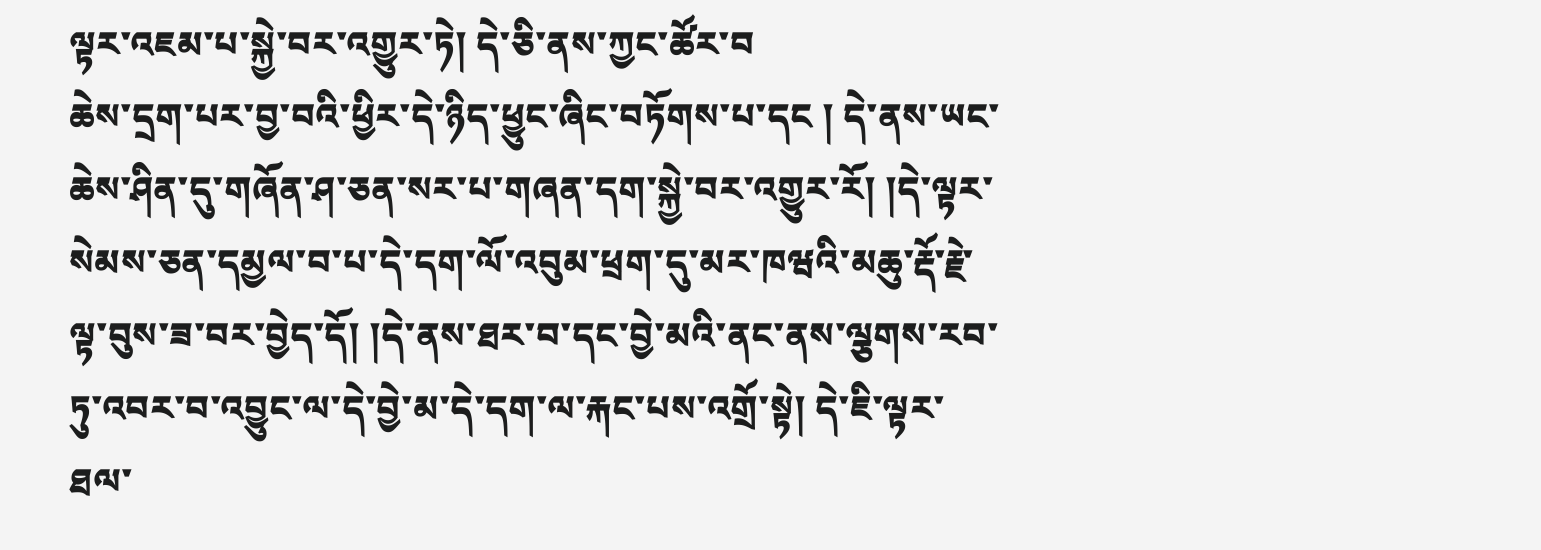ལྟར་འཇམ་པ་སྐྱེ་བར་འགྱུར་ཏེ། དེ་ཅི་ནས་ཀྱང་ཚོར་བ
ཆེས་དྲག་པར་བྱ་བའི་ཕྱིར་དེ་ཉིད་ཕྱུང་ཞིང་བཏོགས་པ་དང ། དེ་ནས་ཡང་ཆེས་ཤིན་དུ་གཞོན་ཤ་ཅན་སར་པ་གཞན་དག་སྐྱེ་བར་འགྱུར་རོ། །དེ་ལྟར་སེམས་ཅན་དམྱལ་བ་པ་དེ་དག་ལོ་འབུམ་ཕྲག་དུ་མར་ཁཝའི་མཆུ་རྡོ་རྗེ་ལྟ་བུས་ཟ་བར་བྱེད་དོ། །དེ་ནས་ཐར་བ་དང་བྱེ་མའི་ནང་ནས་ལྕགས་རབ་ཏུ་འབར་བ་འབྱུང་ལ་དེ་བྱེ་མ་དེ་དག་ལ་རྐང་པས་འགྲོ་སྟེ། དེ་ཇི་ལྟར་ཐལ་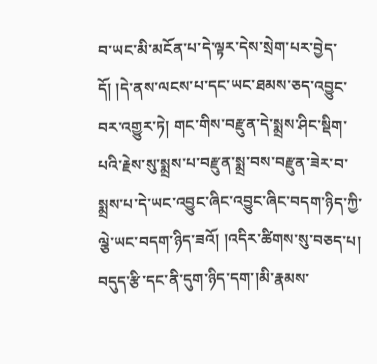བ་ཡང་མི་མངོན་པ་དེ་ལྟར་དེས་སྲེག་པར་བྱེད་དོ། །དེ་ནས་ལངས་པ་དང་ཡང་ཐམས་ཅད་འབྱུང་བར་འགྱུར་ཏེ། གང་གིས་བརྫུན་དེ་སྨྲས་ཤིང་སྡིག་པའི་རྗེས་སུ་སྨྲས་པ་བརྫུན་སྨྲ་བས་བརྫུན་ཟེར་བ་སྨྲས་པ་དེ་ཡང་འབྱུང་ཞིང་འབྱུང་ཞིང་བདག་ཉིད་ཀྱི་ལྕེ་ཡང་བདག་ཉིད་ཟའོ། །འདིར་ཚིགས་སུ་བཅད་པ། བདུད་རྩི་དང་ནི་དུག་ཉིད་དག་།མི་རྣམས་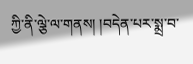ཀྱི་ནི་ལྕེ་ལ་གནས། །བདེན་པར་སྨྲ་བ་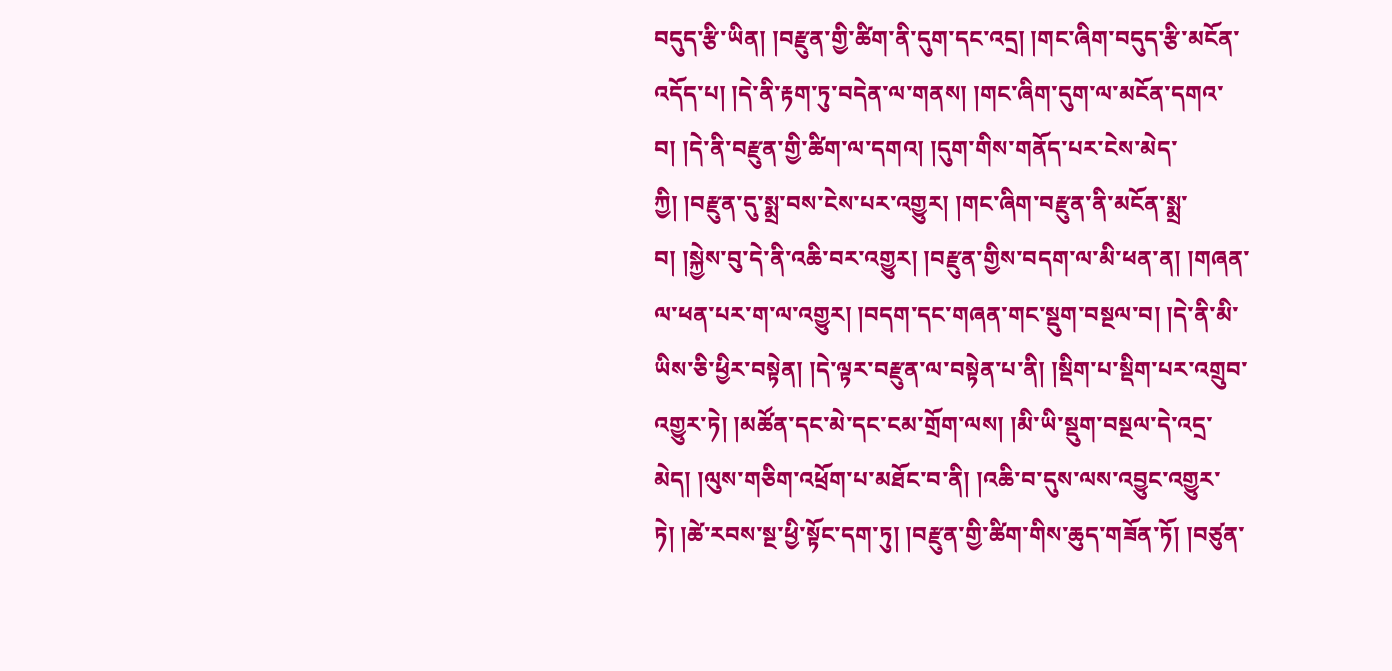བདུད་རྩི་ཡིན། །བརྫུན་གྱི་ཚིག་ནི་དུག་དང་འདྲ། །གང་ཞིག་བདུད་རྩི་མངོན་འདོད་པ། །དེ་ནི་རྟག་ཏུ་བདེན་ལ་གནས། །གང་ཞིག་དུག་ལ་མངོན་དགའ་བ། །དེ་ནི་བརྫུན་གྱི་ཚིག་ལ་དགའ། །དུག་གིས་གནོད་པར་ངེས་མེད་ཀྱི། །བརྫུན་དུ་སྨྲ་བས་ངེས་པར་འགྱུར། །གང་ཞིག་བརྫུན་ནི་མངོན་སྨྲ་བ། །སྐྱེས་བུ་དེ་ནི་འཆི་བར་འགྱུར། །བརྫུན་གྱིས་བདག་ལ་མི་ཕན་ན། །གཞན་ལ་ཕན་པར་ག་ལ་འགྱུར། །བདག་དང་གཞན་གང་སྡུག་བསྔལ་བ། །དེ་ནི་མི་ཡིས་ཅི་ཕྱིར་བསྟེན། །དེ་ལྟར་བརྫུན་ལ་བསྟེན་པ་ནི། །སྡིག་པ་སྡིག་པར་འགྲུབ་འགྱུར་ཏེ། །མཚོན་དང་མེ་དང་ངམ་གྲོག་ལས། །མི་ཡི་སྡུག་བསྔལ་དེ་འདྲ་མེད། །ལུས་གཅིག་འཕྲོག་པ་མཐོང་བ་ནི། །འཆི་བ་དུས་ལས་འབྱུང་འགྱུར་ཏེ། །ཚེ་རབས་སྔ་ཕྱི་སྟོང་དག་ཏུ། །བརྫུན་གྱི་ཚིག་གིས་ཆུད་གཟོན་ཏོ། །བཙུན་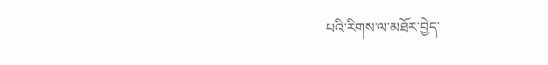པའི་རིགས་ལ་མཐོར་བྱེད་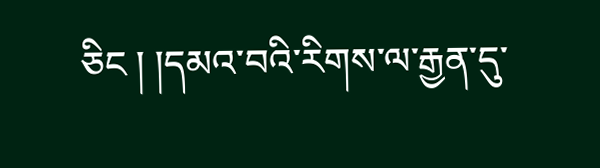ཅིང ། །དམའ་བའི་རིགས་ལ་རྒྱན་དུ་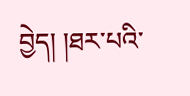བྱེད། །ཐར་པའི་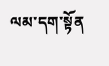ལམ་དག་སྟོན